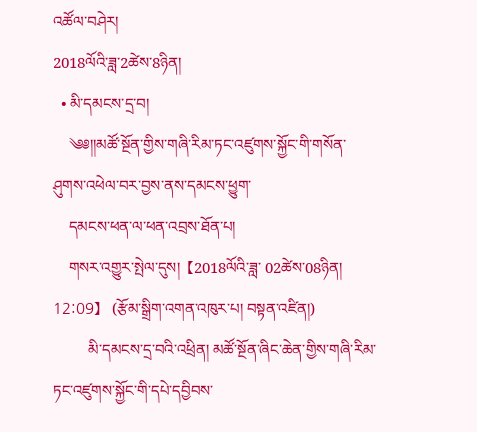འཚོལ་བཤེར།
2018ལོའི་ཟླ་2ཚེས་8ཉིན།
  • མི་དམངས་དྲ་བ།
    ༄༅།།མཚོ་སྔོན་གྱིས་གཞི་རིམ་ཏང་འཛུགས་སྐྱོང་གི་གསོན་ཤུགས་འཕེལ་བར་བྱས་ནས་དམངས་ཕྱུག་
    དམངས་ཕན་ལ་ཕན་འབྲས་ཐོན་པ།
    གསར་འགྱུར་སྤེལ་དུས།  【2018ལོའི་ཟླ་ 02ཚེས་08ཉིན། 12:09】   (རྩོམ་སྒྲིག་འགན་འཁུར་པ། བསྟན་འཛིན།)
         མི་དམངས་དྲ་བའི་འཕྲིན། མཚོ་སྔོན་ཞིང་ཆེན་གྱིས་གཞི་རིམ་ཏང་འཛུགས་སྐྱོང་གི་དཔེ་དབྱིབས་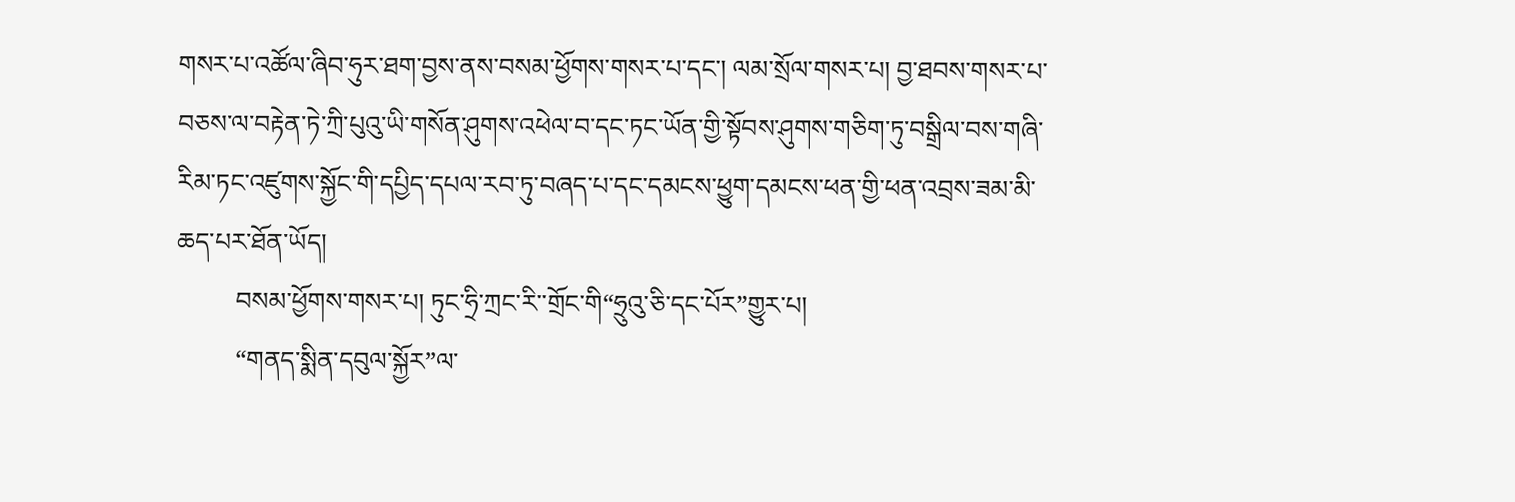གསར་པ་འཚོལ་ཞིབ་ཧུར་ཐག་བྱས་ནས་བསམ་ཕྱོགས་གསར་པ་དང་། ལམ་སྲོལ་གསར་པ། བྱ་ཐབས་གསར་པ་བཅས་ལ་བརྟེན་ཏེ་ཀྲི་པུའུ་ཡི་གསོན་ཤུགས་འཕེལ་བ་དང་ཏང་ཡོན་གྱི་སྟོབས་ཤུགས་གཅིག་ཏུ་བསྒྲིལ་བས་གཞི་རིམ་ཏང་འཛུགས་སྐྱོང་གི་དཔྱིད་དཔལ་རབ་ཏུ་བཞད་པ་དང་དམངས་ཕྱུག་དམངས་ཕན་གྱི་ཕན་འབྲས་ཟམ་མི་ཆད་པར་ཐོན་ཡོད།
         བསམ་ཕྱོགས་གསར་པ། ཏུང་ཧྲི་ཀྲང་རི་་གྲོང་གི“ཧྲུའུ་ཅི་དང་པོར”གྱུར་པ།
         “གནད་སྨིན་དབུལ་སྐྱོར”ལ་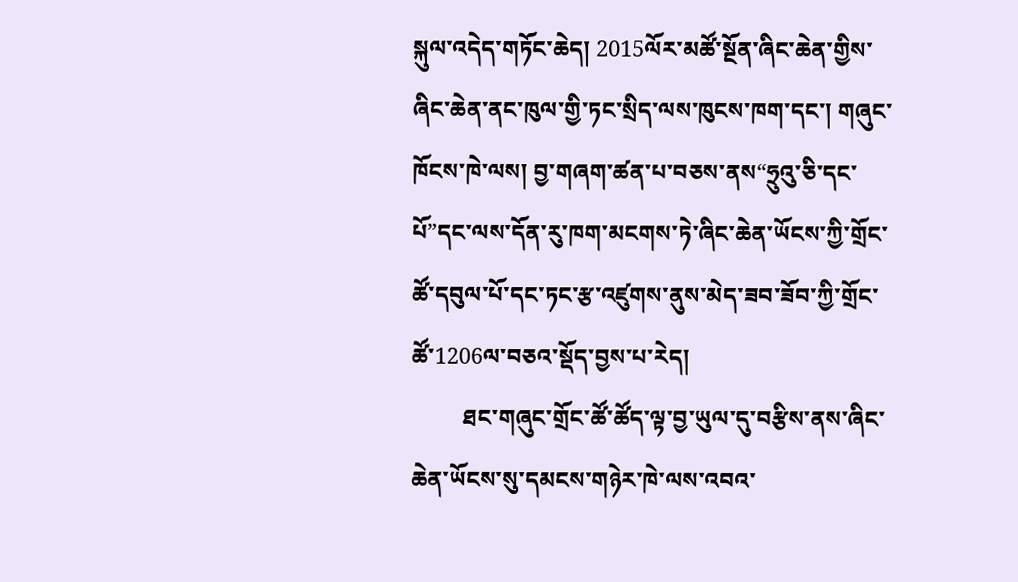སྐུལ་འདེད་གཏོང་ཆེད། 2015ལོར་མཚོ་སྔོན་ཞིང་ཆེན་གྱིས་ཞིང་ཆེན་ནང་ཁུལ་གྱི་ཏང་སྲིད་ལས་ཁུངས་ཁག་དང་། གཞུང་ཁོངས་ཁེ་ལས། བྱ་གཞག་ཚན་པ་བཅས་ནས“ཧྲུའུ་ཅི་དང་པོ”དང་ལས་དོན་རུ་ཁག་མངགས་ཏེ་ཞིང་ཆེན་ཡོངས་ཀྱི་གྲོང་ཚོ་དབུལ་པོ་དང་ཏང་རྩ་འཛུགས་ནུས་མེད་ཟབ་ཟོབ་ཀྱི་གྲོང་ཚོ་1206ལ་བཅའ་སྡོད་བྱས་པ་རེད།
         ཐང་གཞུང་གྲོང་ཚོ་ཚོད་ལྟ་བྱ་ཡུལ་དུ་བརྩིས་ནས་ཞིང་ཆེན་ཡོངས་སུ་དམངས་གཉེར་ཁེ་ལས་འབའ་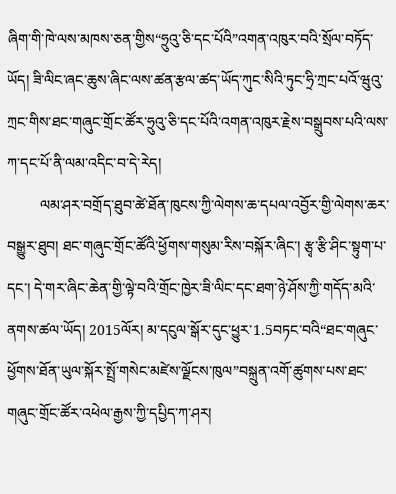ཞིག་གི་ཁེ་ལས་མཁས་ཅན་གྱིས“ཧྲུའུ་ཅི་དང་པོའི”འགན་འཁུར་བའི་སྲོལ་བཏོད་ཡོད། ཟི་ལིང་ཞང་ཆུས་ཞིང་ལས་ཚན་རྩལ་ཚད་ཡོད་ཀུང་སིའི་ཏུང་ཧྲི་ཀྲང་པའོ་ཝུའུ་ཀྲང་གིས་ཐང་གཞུང་གྲོང་ཚོར་ཧྲུའུ་ཅི་དང་པོའི་འགན་འཁུར་རྗེས་བསྒྲུབས་པའི་ལས་ཀ་དང་པོ་ནི་ལམ་འདིང་བ་དེ་རེད།
         ལམ་ཤར་བགྲོད་ཐུབ་ཚེ་ཐོན་ཁུངས་ཀྱི་ལེགས་ཆ་དཔལ་འབྱོར་གྱི་ལེགས་ཆར་བསྒྱུར་ཐུབ། ཐང་གཞུང་གྲོང་ཚོའི་ཕྱོགས་གསུམ་རིས་བསྐོར་ཞིང་། རྩྭ་རྩི་ཤིང་སྟུག་པ་དང་། དེ་གར་ཞིང་ཆེན་གྱི་ལྟེ་བའི་གྲོང་ཁྱེར་ཟི་ལིང་དང་ཐག་ཉེ་ཤོས་ཀྱི་གདོད་མའི་ནགས་ཚལ་ཡོད། 2015ལོར། མ་དངུལ་སྒོར་དུང་ཕྱུར་1.5བཏང་བའི“ཐང་གཞུང་ཕྱོགས་ཐོན་ཡུལ་སྐོར་སྤྲོ་གསེང་མཛེས་ལྗོངས་ཁུལ”བསྐྲུན་འགོ་ཚུགས་པས་ཐང་གཞུང་གྲོང་ཚོར་འཕེལ་རྒྱས་ཀྱི་དཔྱིད་ཀ་ཤར།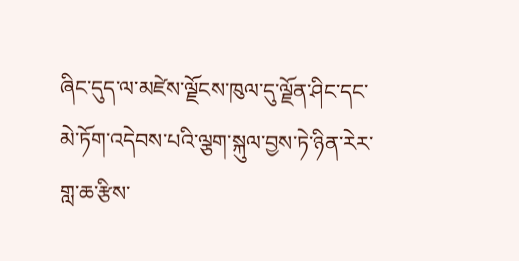ཞིང་དུད་ལ་མཛེས་ལྗོངས་ཁུལ་དུ་ལྗོན་ཤིང་དང་མེ་ཏོག་འདེབས་པའི་ལྕག་སྐུལ་བྱས་ཏེ་ཉིན་རེར་གླ་ཆ་རྩིས་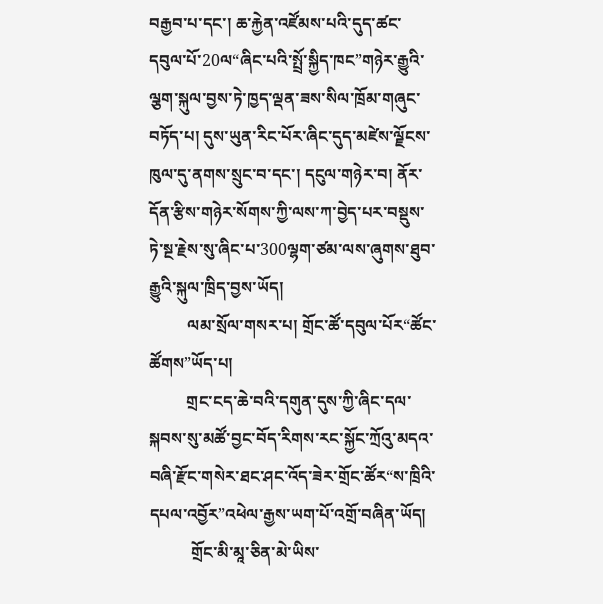བརྒྱབ་པ་དང་། ཆ་རྐྱེན་འཛོམས་པའི་དུད་ཚང་དབུལ་པོ་20ལ“ཞིང་པའི་སྤྲོ་སྐྱིད་ཁང”གཉེར་རྒྱུའི་ལྕག་སྐུལ་བྱས་ཏེ་ཁྱད་ལྡན་ཟས་སིལ་ཁྲོམ་གཞུང་བཏོད་པ། དུས་ཡུན་རིང་པོར་ཞིང་དུད་མཛེས་ལྗོངས་ཁུལ་དུ་ནགས་སྲུང་བ་དང་། དངུལ་གཉེར་བ། ནོར་དོན་རྩིས་གཉེར་སོགས་ཀྱི་ལས་ཀ་བྱེད་པར་བསྡུས་ཏེ་སྔ་རྗེས་སུ་ཞིང་པ་300ལྷག་ཙམ་ལས་ཞུགས་ཐུབ་རྒྱུའི་སྐུལ་ཁྲིད་བྱས་ཡོད།
         ལམ་སྲོལ་གསར་པ། གྲོང་ཚོ་དབུལ་པོར“ཚོང་ཚོགས”ཡོད་པ།
         གྲང་ངད་ཆེ་བའི་དགུན་དུས་ཀྱི་ཞིང་དལ་སྐབས་སུ་མཚོ་བྱང་བོད་རིགས་རང་སྐྱོང་ཀྲོའུ་མདའ་བཞི་རྫོང་གསེར་ཐང་ཤང་འོད་ཟེར་གྲོང་ཚོར“ས་ཁྲིའི་དཔལ་འབྱོར”འཕེལ་རྒྱས་ཡག་པོ་འགྲོ་བཞིན་ཡོད།
          གྲོང་མི་མཱ་ཅིན་མེ་ཡིས་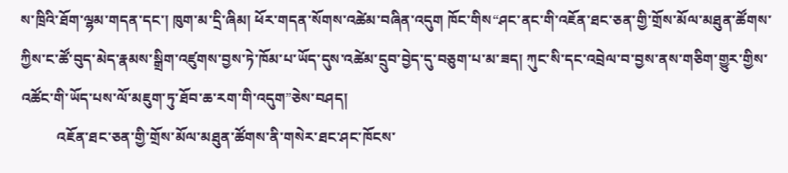ས་ཁྲིའི་ཐོག་ལྷམ་གདན་དང་། ཁུག་མ་དྲི་ཞིམ། ཕོར་གདན་སོགས་འཚེམ་བཞིན་འདུག ཁོང་གིས“ཤང་ནང་གི་འཇོན་ཐང་ཅན་གྱི་གྲོས་མོལ་མཐུན་ཚོགས་ཀྱིས་ང་ཚོ་བུད་མེད་རྣམས་སྒྲིག་འཛུགས་བྱས་ཏེ་ཁོམ་པ་ཡོད་དུས་འཚེམ་དྲུབ་བྱེད་དུ་བཅུག་པ་མ་ཟད། ཀུང་སི་དང་འབྲེལ་བ་བྱས་ནས་གཅིག་གྱུར་གྱིས་འཚོང་གི་ཡོད་པས་ལོ་མཇུག་ཏུ་ཐོབ་ཆ་རག་གི་འདུག”ཅེས་བཤད།
          འཇོན་ཐང་ཅན་གྱི་གྲོས་མོལ་མཐུན་ཚོགས་ནི་གསེར་ཐང་ཤང་ཁོངས་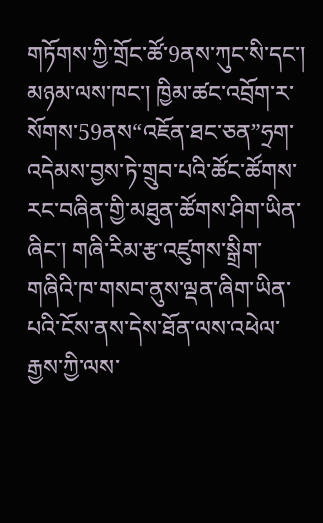གཏོགས་ཀྱི་གྲོང་ཚོ་9ནས་ཀུང་སི་དང་། མཉམ་ལས་ཁང་། ཁྱིམ་ཚང་འབྲོག་ར་སོགས་59ནས“འཇོན་ཐང་ཅན”ཧྲག་འདེམས་བྱས་ཏེ་གྲུབ་པའི་ཚོང་ཚོགས་རང་བཞིན་གྱི་མཐུན་ཚོགས་ཤིག་ཡིན་ཞིང་། གཞི་རིམ་རྩ་འཛུགས་སྒྲིག་གཞིའི་ཁ་གསབ་ནུས་ལྡན་ཞིག་ཡིན་པའི་ངོས་ནས་དེས་ཐོན་ལས་འཕེལ་རྒྱས་ཀྱི་ལས་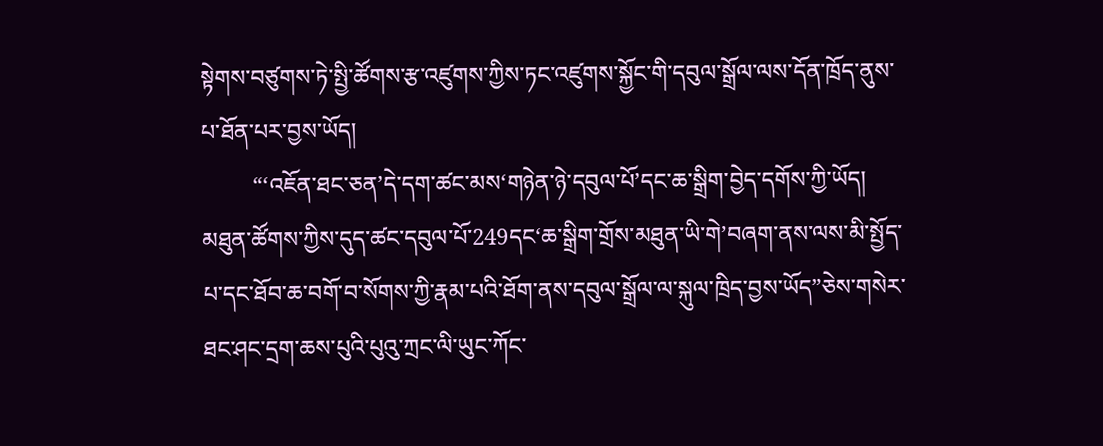སྟེགས་བཙུགས་ཏེ་སྤྱི་ཚོགས་རྩ་འཛུགས་ཀྱིས་ཏང་འཛུགས་སྐྱོང་གི་དབུལ་སྒྲོལ་ལས་དོན་ཁྲོད་ནུས་པ་ཐོན་པར་བྱས་ཡོད།
         “‘འཇོན་ཐང་ཅན’དེ་དག་ཚང་མས‘གཉེན་ཉེ་དབུལ་པོ’དང་ཆ་སྒྲིག་བྱེད་དགོས་ཀྱི་ཡོད། མཐུན་ཚོགས་ཀྱིས་དུད་ཚང་དབུལ་པོ་249དང‘ཆ་སྒྲིག་གྲོས་མཐུན་ཡི་གེ’བཞག་ནས་ལས་མི་སྤྱོད་པ་དང་ཐོབ་ཆ་བགོ་བ་སོགས་ཀྱི་རྣམ་པའི་ཐོག་ནས་དབུལ་སྒྲོལ་ལ་སྐུལ་ཁྲིད་བྱས་ཡོད”ཅེས་གསེར་ཐང་ཤང་དྲག་ཆས་པུའི་པུའུ་ཀྲང་ལི་ཡུང་ཀོང་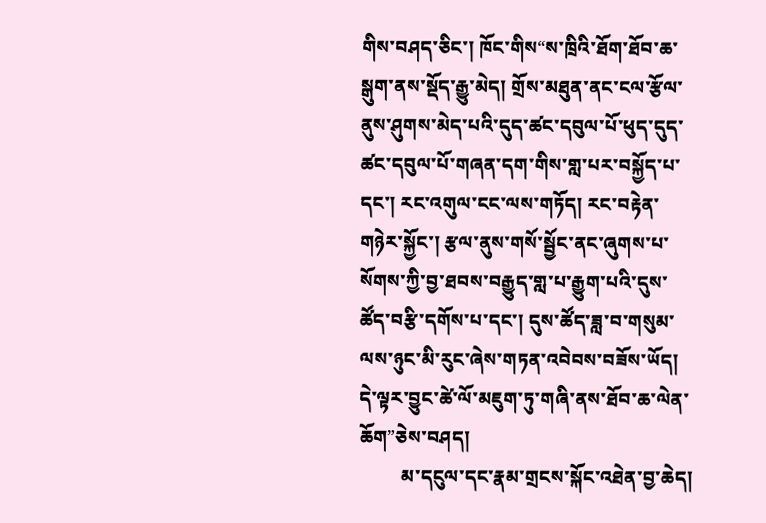གིས་བཤད་ཅིང་། ཁོང་གིས“ས་ཁྲིའི་ཐོག་ཐོབ་ཆ་སྒུག་ནས་སྡོད་རྒྱུ་མེད། གྲོས་མཐུན་ནང་ངལ་རྩོལ་ནུས་ཤུགས་མེད་པའི་དུད་ཚང་དབུལ་པོ་ཕུད་དུད་ཚང་དབུལ་པོ་གཞན་དག་གིས་གླ་པར་བསྐྱོད་པ་དང་། རང་འགུལ་ངང་ལས་གཏོད། རང་བརྟེན་གཉེར་སྐྱོང་། རྩལ་ནུས་གསོ་སྦྱོང་ནང་ཞུགས་པ་སོགས་ཀྱི་བྱ་ཐབས་བརྒྱུད་གླ་པ་རྒྱུག་པའི་དུས་ཚོད་བརྩི་དགོས་པ་དང་། དུས་ཚོད་ཟླ་བ་གསུམ་ལས་ཉུང་མི་རུང་ཞེས་གཏན་འབེབས་བཟོས་ཡོད། དེ་ལྟར་བྱུང་ཚེ་ལོ་མཇུག་ཏུ་གཞི་ནས་ཐོབ་ཆ་ལེན་ཆོག”ཅེས་བཤད།
         མ་དངུལ་དང་རྣམ་གྲངས་སྐོང་འཐེན་བྱ་ཆེད།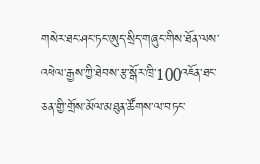གསེར་ཐང་ཤང་ཏང་ཨུད་སྲིད་གཞུང་གིས་ཐོན་ལས་འཕེལ་རྒྱས་ཀྱི་ཐེབས་རྩ་སྒོར་ཁྲི་100འཇོན་ཐང་ཅན་གྱི་གྲོས་མོལ་མཐུན་ཚོགས་ལ་བཏང་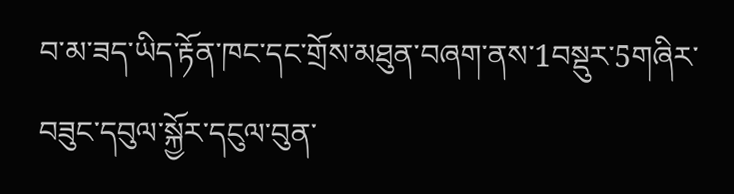བ་མ་ཟད་ཡིད་རྟོན་ཁང་དང་གྲོས་མཐུན་བཞག་ནས་1བསྡུར་5གཞིར་བཟུང་དབུལ་སྐྱོར་དངུལ་བུན་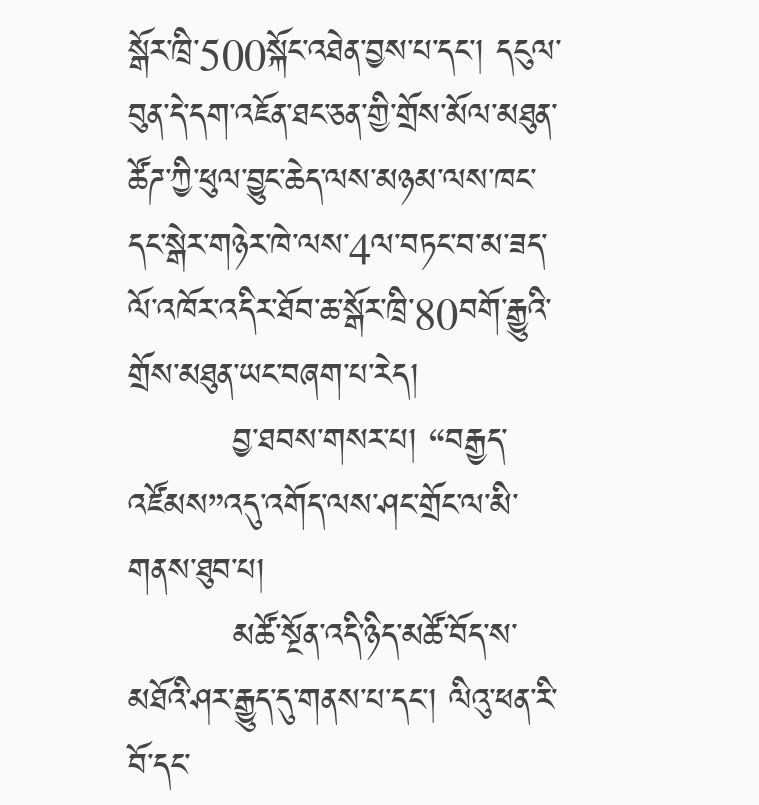སྒོར་ཁྲི་500སྐོང་འཐེན་བྱས་པ་དང་། དངུལ་བུན་དེ་དག་འཇོན་ཐང་ཅན་གྱི་གྲོས་མོལ་མཐུན་ཚོཌ་ཀྱི་ཕུལ་བྱུང་ཆེད་ལས་མཉམ་ལས་ཁང་དང་སྒེར་གཉེར་ཁེ་ལས་4ལ་བཏང་བ་མ་ཟད་ལོ་འཁོར་འདིར་ཐོབ་ཆ་སྒོར་ཁྲི་80བགོ་རྒྱུའི་གྲོས་མཐུན་ཡང་བཞག་པ་རེད།
         བྱ་ཐབས་གསར་པ། “བརྒྱད་འཛོམས”འདུ་འགོད་ལས་ཤང་གྲོང་ལ་མི་གནས་ཐུབ་པ།
         མཚོ་སྔོན་འདི་ཉིད་མཚོ་བོད་ས་མཐོའི་ཤར་རྒྱུད་དུ་གནས་པ་དང་། ལིའུ་ཕན་རི་བོ་དང་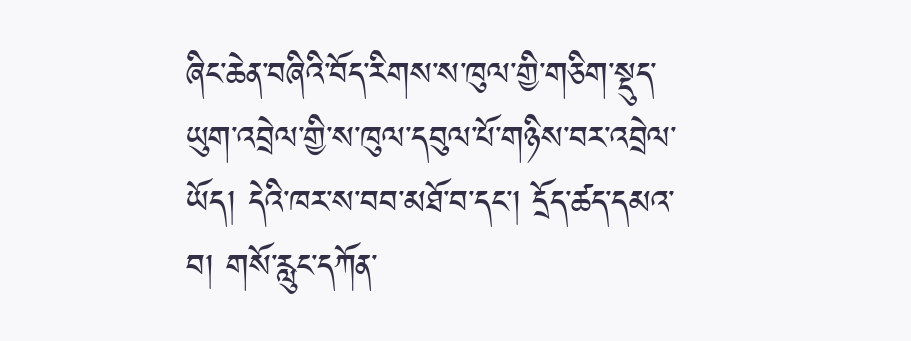ཞིང་ཆེན་བཞིའི་བོད་རིགས་ས་ཁུལ་གྱི་གཅིག་སྡུད་ཡུག་འབྲེལ་གྱི་ས་ཁུལ་དབུལ་པོ་གཉིས་བར་འབྲེལ་ཡོད། དེའི་ཁར་ས་བབ་མཐོ་བ་དང་། དྲོད་ཚད་དམའ་བ། གསོ་རླུང་དཀོན་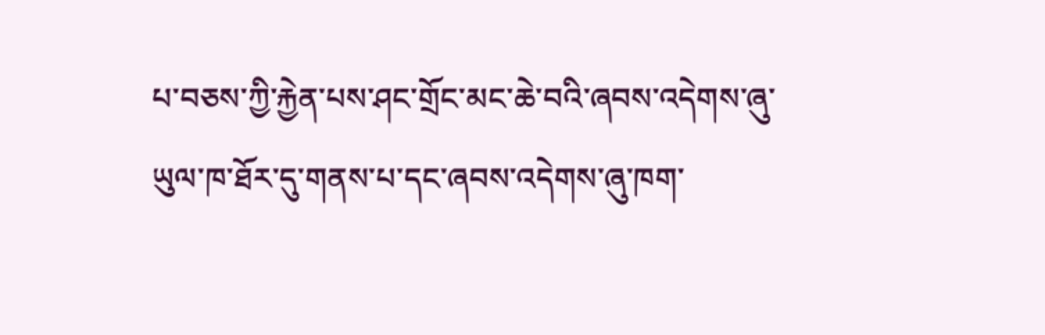པ་བཅས་ཀྱི་རྐྱེན་པས་ཤང་གྲོང་མང་ཆེ་བའི་ཞབས་འདེགས་ཞུ་ཡུལ་ཁ་ཐོར་དུ་གནས་པ་དང་ཞབས་འདེགས་ཞུ་ཁག་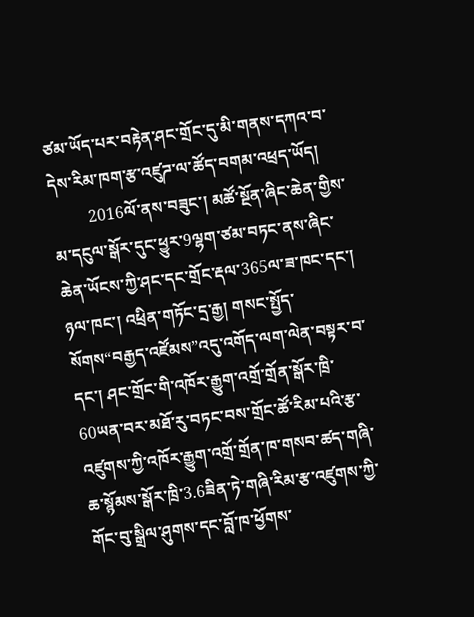ཙམ་ཡོད་པར་བརྟེན་ཤང་གྲོང་དུ་མི་གནས་དཀའ་བ་དེས་རིམ་ཁག་རྩ་འཛུཌ་ལ་ཚོད་བགམ་འཕྲད་ཡོད།
         2016ལོ་ནས་བཟུང་། མཚོ་སྔོན་ཞིང་ཆེན་གྱིས་མ་དངུལ་སྒོར་དུང་ཕྱུར་9ལྷག་ཙམ་བཏང་ནས་ཞིང་ཆེན་ཡོངས་ཀྱི་ཤང་དང་གྲོང་རྡལ་365ལ་ཟ་ཁང་དང་། ཉལ་ཁང་། འཕྲིན་གཏོང་དྲ་རྒྱ། གསང་སྤྱོད་སོགས“བརྒྱད་འཛོམས”འདུ་འགོད་ལག་ལེན་བསྟར་བ་དང་། ཤང་གྲོང་གི་འཁོར་རྒྱུག་འགྲོ་གྲོན་སྒོར་ཁྲི་60ཡན་བར་མཐོ་རུ་བཏང་བས་གྲོང་ཚོ་རིམ་པའི་རྩ་འཛུགས་ཀྱི་འཁོར་རྒྱུག་འགྲོ་གྲོན་ཁ་གསབ་ཚད་གཞི་ཆ་སྙོམས་སྒོར་ཁྲི་3.6ཟིན་ཏེ་གཞི་རིམ་རྩ་འཛུགས་ཀྱི་གོང་བུ་སྒྲིལ་ཤུགས་དང་བློ་ཁ་ཕྱོགས་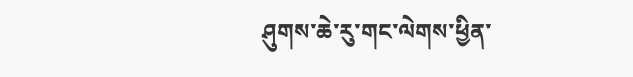ཤུགས་ཆེ་རུ་གང་ལེགས་ཕྱིན་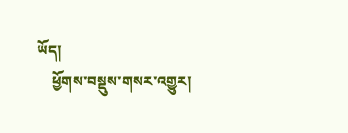ཡོད།
    ཕྱོགས་བསྡུས་གསར་འགྱུར།